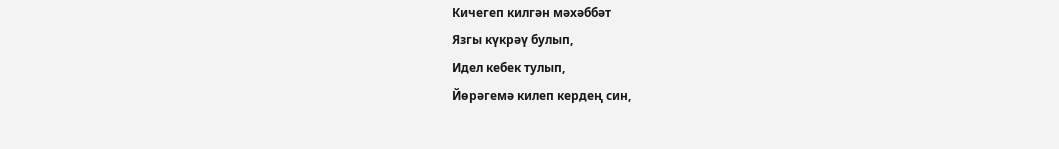Кичегеп килгән мәхәббәт
Язгы күкрәү булып,
Идел кебек тулып,
Йөрәгемә килеп кердең син,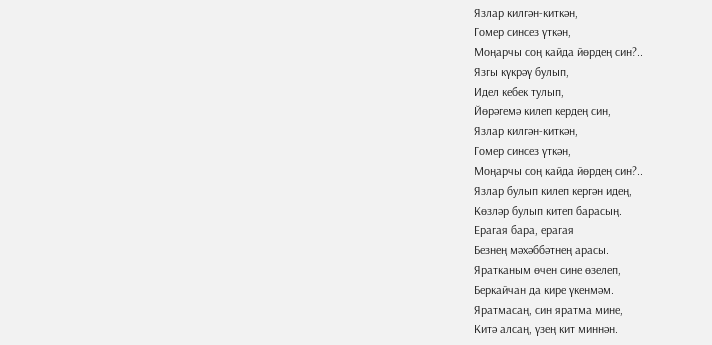Язлар килгән-киткән,
Гомер синсез үткән,
Моңарчы соң кайда йөрдең син?..
Язгы күкрәү булып,
Идел кебек тулып,
Йөрәгемә килеп кердең син,
Язлар килгән-киткән,
Гомер синсез үткән,
Моңарчы соң кайда йөрдең син?..
Язлар булып килеп кергән идең,
Көзләр булып китеп барасың.
Ерагая бара, ерагая
Безнең мәхәббәтнең арасы.
Яратканым өчен сине өзелеп,
Беркайчан да кире үкенмәм.
Яратмасаң, син яратма мине,
Китә алсаң, үзең кит миннән.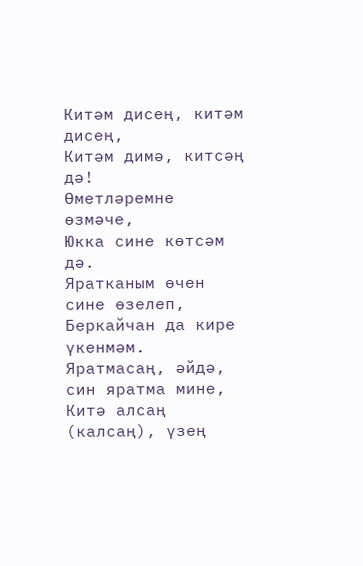Китәм дисең, китәм дисең,
Китәм димә, китсәң дә!
Өметләремне өзмәче,
Юкка сине көтсәм дә.
Яратканым өчен сине өзелеп,
Беркайчан да кире үкенмәм.
Яратмасаң, әйдә, син яратма мине,
Китә алсаң (калсаң), үзең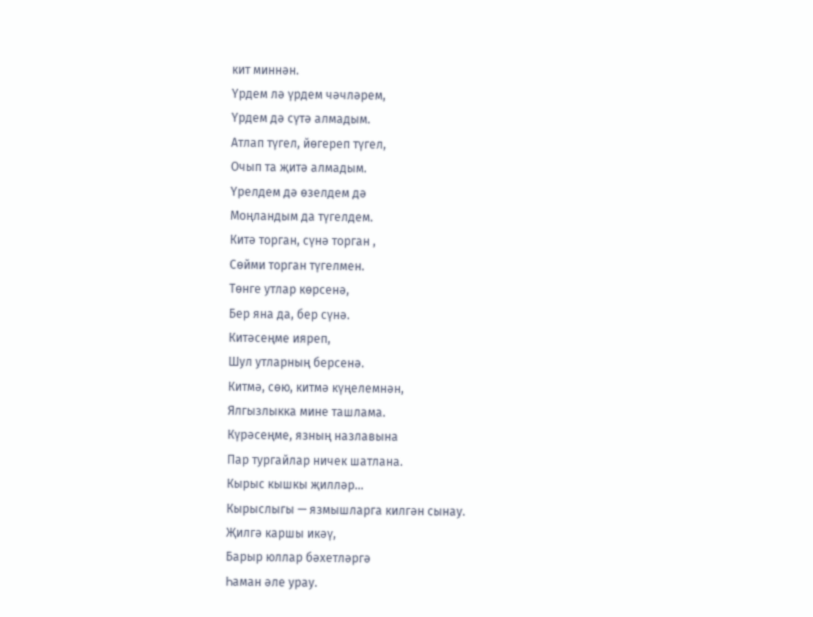кит миннән.
Үрдем лә үрдем чәчләрем,
Үрдем дә сүтә алмадым.
Атлап түгел, йөгереп түгел,
Очып та җитә алмадым.
Үрелдем дә өзелдем дә
Моңландым да түгелдем.
Китә торган, сүнә торган ,
Сөйми торган түгелмен.
Төнге утлар көрсенә,
Бер яна да, бер сүнә.
Китәсеңме ияреп,
Шул утларның берсенә.
Китмә, сөю, китмә күңелемнән,
Ялгызлыкка мине ташлама.
Күрәсеңме, язның назлавына
Пар тургайлар ничек шатлана.
Кырыс кышкы җилләр…
Кырыслыгы — язмышларга килгән сынау.
Җилгә каршы икәү,
Барыр юллар бәхетләргә
Һаман әле урау.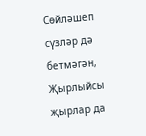Сөйләшеп сүзләр дә бетмәгән,
Җырлыйсы җырлар да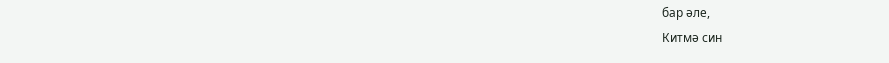бар әле,
Китмә син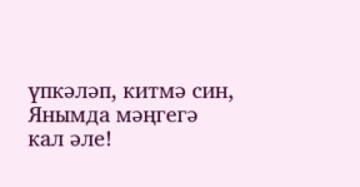үпкәләп, китмә син,
Янымда мәңгегә кал әле!